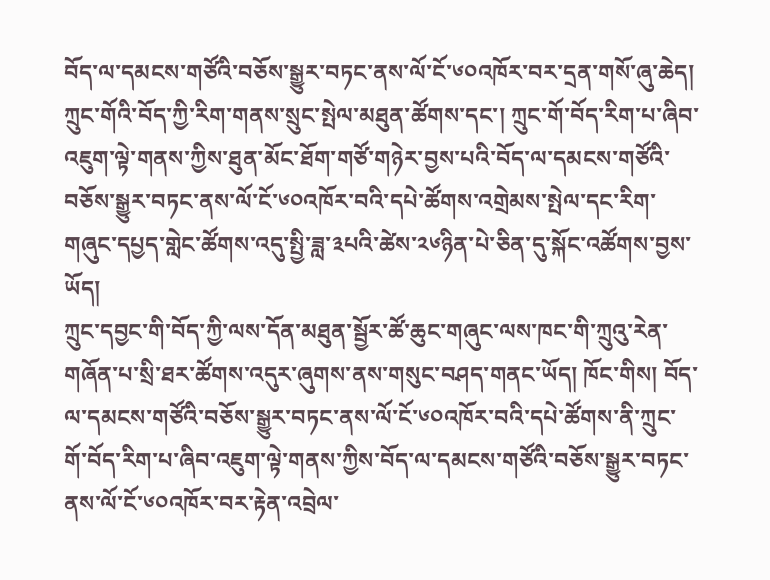བོད་ལ་དམངས་གཙོའི་བཅོས་སྒྱུར་བཏང་ནས་ལོ་ངོ་༦༠འཁོར་བར་དྲན་གསོ་ཞུ་ཆེད། ཀྲུང་གོའི་བོད་ཀྱི་རིག་གནས་སྲུང་སྤེལ་མཐུན་ཚོགས་དང་། ཀྲུང་གོ་བོད་རིག་པ་ཞིབ་འཇུག་ལྟེ་གནས་ཀྱིས་ཐུན་མོང་ཐོག་གཙོ་གཉེར་བྱས་པའི་བོད་ལ་དམངས་གཙོའི་བཅོས་སྒྱུར་བཏང་ནས་ལོ་ངོ་༦༠འཁོར་བའི་དཔེ་ཚོགས་འགྲེམས་སྤེལ་དང་རིག་གཞུང་དཔྱད་གླེང་ཚོགས་འདུ་སྤྱི་ཟླ་༣པའི་ཚེས་༢༦ཉིན་པེ་ཅིན་དུ་སྐོང་འཚོགས་བྱས་ཡོད།
ཀྲུང་དབྱང་གི་བོད་ཀྱི་ལས་དོན་མཐུན་སྦྱོར་ཚོ་ཆུང་གཞུང་ལས་ཁང་གི་ཀྲུའུ་རེན་གཞོན་པ་སྲི་ཐར་ཚོགས་འདུར་ཞུགས་ནས་གསུང་བཤད་གནང་ཡོད། ཁོང་གིས། བོད་ལ་དམངས་གཙོའི་བཅོས་སྒྱུར་བཏང་ནས་ལོ་ངོ་༦༠འཁོར་བའི་དཔེ་ཚོགས་ནི་ཀྲུང་གོ་བོད་རིག་པ་ཞིབ་འཇུག་ལྟེ་གནས་ཀྱིས་བོད་ལ་དམངས་གཙོའི་བཅོས་སྒྱུར་བཏང་ནས་ལོ་ངོ་༦༠འཁོར་བར་རྟེན་འབྲེལ་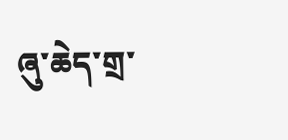ཞུ་ཆེད་གྲ་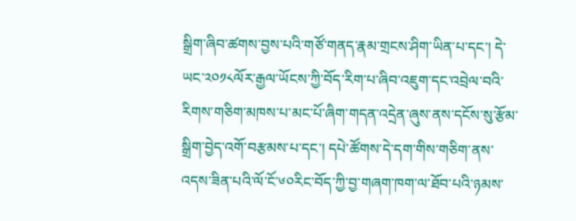སྒྲིག་ཞིབ་ཚགས་བྱས་པའི་གཙོ་གནད་རྣམ་གྲངས་ཤིག་ཡིན་པ་དང་། དེ་ཡང་༢༠༡༨ལོར་རྒྱལ་ཡོངས་ཀྱི་བོད་རིག་པ་ཞིབ་འཇུག་དང་འབྲེལ་བའི་རིགས་གཅིག་མཁས་པ་མང་པོ་ཞིག་གདན་འདྲེན་ཞུས་ནས་དངོས་སུ་རྩོམ་སྒྲིག་བྱེད་འགོ་བརྩམས་པ་དང་། དཔེ་ཚོགས་དེ་དག་གིས་གཅིག་ནས་འདས་ཟིན་པའི་ལོ་ངོ་༦༠རིང་བོད་ཀྱི་བྱ་གཞག་ཁག་ལ་ཐོབ་པའི་ཉམས་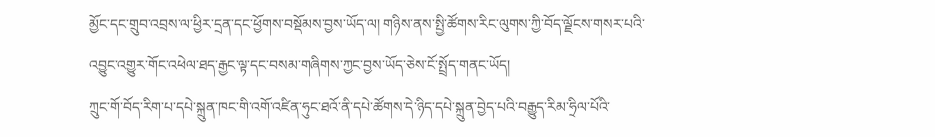མྱོང་དང་གྲུབ་འབྲས་ལ་ཕྱིར་དྲན་དང་ཕྱོགས་བསྡོམས་བྱས་ཡོད་ལ། གཉིས་ནས་སྤྱི་ཚོགས་རིང་ལུགས་ཀྱི་བོད་ལྗོངས་གསར་པའི་འབྱུང་འགྱུར་གོང་འཕེལ་ཐད་རྒྱང་ལྟ་དང་བསམ་གཞིགས་ཀྱང་བྱས་ཡོད་ཅེས་ངོ་སྤྲོད་གནང་ཡོད།
ཀྲུང་གོ་བོད་རིག་པ་དཔེ་སྐྲུན་ཁང་གི་འགོ་འཛིན་ཧུང་ཐའོ་ནི་དཔེ་ཚོགས་དེ་ཉིད་དཔེ་སྐྲུན་བྱེད་པའི་བརྒྱུད་རིམ་ཧྲིལ་པོའི་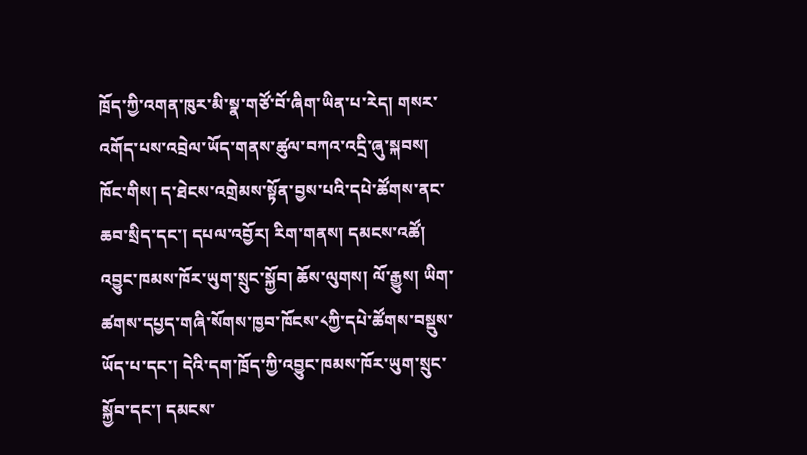ཁྲོད་ཀྱི་འགན་ཁུར་མི་སྣ་གཙོ་བོ་ཞིག་ཡིན་པ་རེད། གསར་འགོད་པས་འབྲེལ་ཡོད་གནས་ཚུལ་བཀའ་འདྲི་ཞུ་སྐབས། ཁོང་གིས། ད་ཐེངས་འགྲེམས་སྟོན་བྱས་པའི་དཔེ་ཚོགས་ནང་ཆབ་སྲིད་དང་། དཔལ་འབྱོར། རིག་གནས། དམངས་འཚོ། འབྱུང་ཁམས་ཁོར་ཡུག་སྲུང་སྐྱོབ། ཆོས་ལུགས། ལོ་རྒྱུས། ཡིག་ཚགས་དཔྱད་གཞི་སོགས་ཁྱབ་ཁོངས་༨ཀྱི་དཔེ་ཚོགས་བསྡུས་ཡོད་པ་དང་། དེའི་དག་ཁྲོད་ཀྱི་འབྱུང་ཁམས་ཁོར་ཡུག་སྲུང་སྐྱོབ་དང་། དམངས་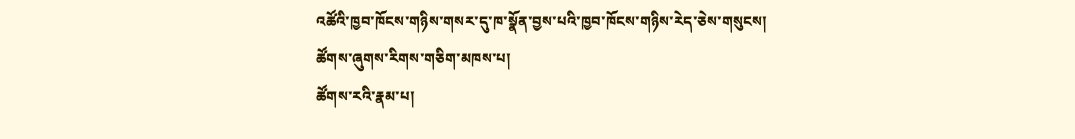འཚོའི་ཁྱབ་ཁོངས་གཉིས་གསར་དུ་ཁ་སྣོན་བྱས་པའི་ཁྱབ་ཁོངས་གཉིས་རེད་ཅེས་གསུངས།
ཚོགས་ཞུགས་རིགས་གཅིག་མཁས་པ།
ཚོགས་རའི་རྣམ་པ།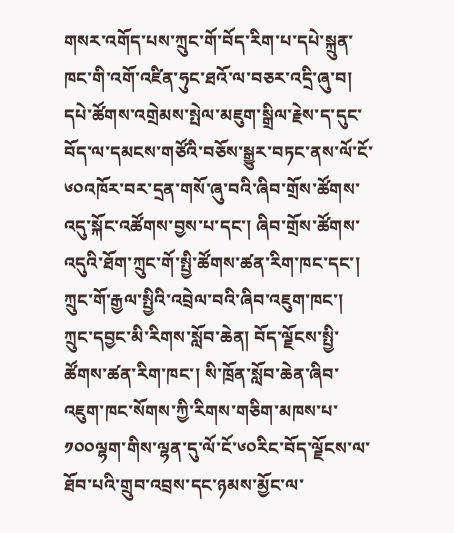གསར་འགོད་པས་ཀྲུང་གོ་བོད་རིག་པ་དཔེ་སྐྲུན་ཁང་གི་འགོ་འཛིན་ཧུང་ཐའོ་ལ་བཅར་འདྲི་ཞུ་བ།
དཔེ་ཚོགས་འགྲེམས་སྤེལ་མཇུག་སྒྲིལ་རྗེས་ད་དུང་བོད་ལ་དམངས་གཙོའི་བཅོས་སྒྱུར་བཏང་ནས་ལོ་ངོ་༦༠འཁོར་བར་དྲན་གསོ་ཞུ་བའི་ཞིབ་གྲོས་ཚོགས་འདུ་སྐོང་འཚོགས་བྱས་པ་དང་། ཞིབ་གྲོས་ཚོགས་འདུའི་ཐོག་ཀྲུང་གོ་སྤྱི་ཚོགས་ཚན་རིག་ཁང་དང་། ཀྲུང་གོ་རྒྱལ་སྤྱིའི་འབྲེལ་བའི་ཞིབ་འཇུག་ཁང་། ཀྲུང་དབྱང་མི་རིགས་སློབ་ཆེན། བོད་ལྗོངས་སྤྱི་ཚོགས་ཚན་རིག་ཁང་། སི་ཁྲོན་སློབ་ཆེན་ཞིབ་འཇུག་ཁང་སོགས་ཀྱི་རིགས་གཅིག་མཁས་པ་༡༠༠ལྷག་གིས་ལྷན་དུ་ལོ་ངོ་༦༠རིང་བོད་ལྗོངས་ལ་ཐོབ་པའི་གྲུབ་འབྲས་དང་ཉམས་མྱོང་ལ་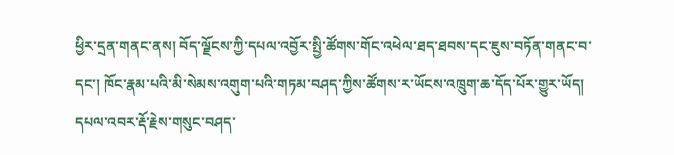ཕྱིར་དྲན་གནང་ནས། བོད་ལྗོངས་ཀྱི་དཔལ་འབྱོར་སྤྱི་ཚོགས་གོང་འཕེལ་ཐད་ཐབས་དང་ཇུས་བཏོན་གནང་བ་དང་། ཁོང་རྣམ་པའི་མི་སེམས་འགུག་པའི་གཏམ་བཤད་ཀྱིས་ཚོགས་ར་ཡོངས་འཁྲུག་ཆ་དོད་པོར་གྱུར་ཡོད།
དཔལ་འབར་རྡོ་རྗེས་གསུང་བཤད་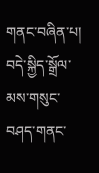གནང་བཞིན་པ།
བདེ་སྐྱིད་སྒྲོལ་མས་གསུང་བཤད་གནང་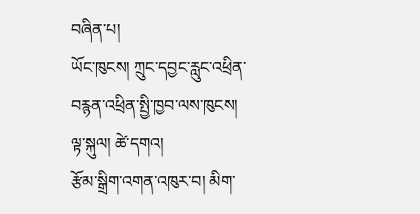བཞིན་པ།
ཡོང་ཁུངས། ཀྲུང་དབྱང་རླུང་འཕྲིན་བརྙན་འཕྲིན་སྤྱི་ཁྱབ་ལས་ཁུངས།
ལྟ་སྐུལ། ཚེ་དགའ།
རྩོམ་སྒྲིག་འགན་འཁུར་བ། མིག་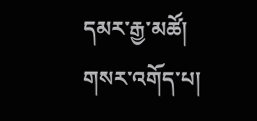དམར་རྒྱ་མཚོ།
གསར་འགོད་པ།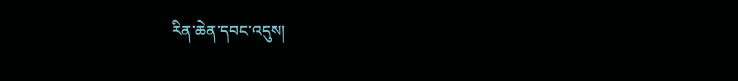རིན་ཆེན་དབང་འདུས།